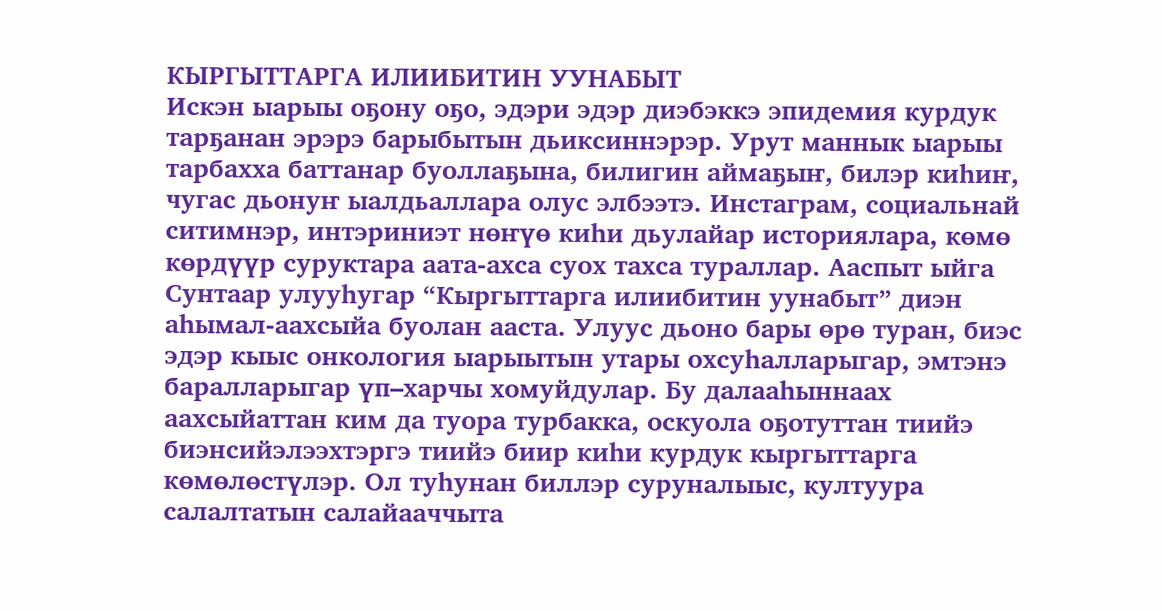КЫРГЫТТАРГА ИЛИИБИТИН УУНАБЫТ
Искэн ыарыы оҕону оҕо, эдэри эдэр диэбэккэ эпидемия курдук тарҕанан эрэрэ барыбытын дьиксиннэрэр. Урут маннык ыарыы тарбахха баттанар буоллаҕына, билигин аймаҕыҥ, билэр киһиҥ, чугас дьонуҥ ыалдьаллара олус элбээтэ. Инстаграм, социальнай ситимнэр, интэриниэт нөҥүө киһи дьулайар историялара, көмө көрдүүр суруктара аата-ахса суох тахса тураллар. Ааспыт ыйга Сунтаар улууһугар “Кыргыттарга илиибитин уунабыт” диэн аһымал-аахсыйа буолан ааста. Улуус дьоно бары өрө туран, биэс эдэр кыыс онкология ыарыытын утары охсуһалларыгар, эмтэнэ баралларыгар үп–харчы хомуйдулар. Бу далааһыннаах аахсыйаттан ким да туора турбакка, оскуола оҕотуттан тиийэ биэнсийэлээхтэргэ тиийэ биир киһи курдук кыргыттарга көмөлөстүлэр. Ол туһунан биллэр суруналыыс, култуура салалтатын салайааччыта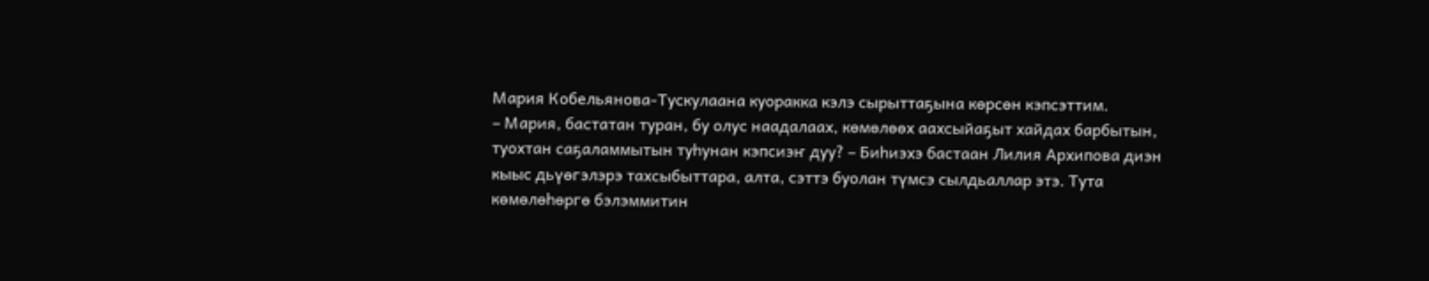Мария Кобельянова-Тускулаана куоракка кэлэ сырыттаҕына көрсөн кэпсэттим.
– Мария, бастатан туран, бу олус наадалаах, көмөлөөх аахсыйаҕыт хайдах барбытын, туохтан саҕаламмытын туһунан кэпсиэҥ дуу? – Биһиэхэ бастаан Лилия Архипова диэн кыыс дьүөгэлэрэ тахсыбыттара, алта, сэттэ буолан түмсэ сылдьаллар этэ. Тута көмөлөһөргө бэлэммитин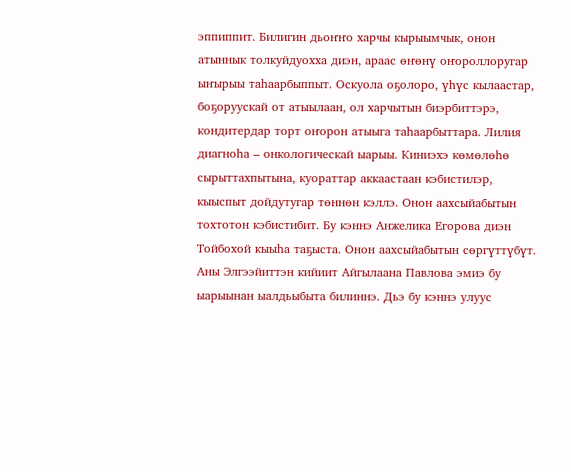эппиппит. Билигин дьоҥҥо харчы кырыымчык, онон атыннык толкуйдуохха диэн, араас өҥөнү оҥороллоругар ыҥырыы таһаарбыппыт. Оскуола оҕолоро, үһүс кылаастар, боҕоруускай от атыылаан, ол харчытын биэрбиттэрэ, кондитердар торт оҥорон атыыга таһаарбыттара. Лилия диагноһа – онкологическай ыарыы. Киниэхэ көмөлөһө сырыттахпытына, куораттар аккаастаан кэбистилэр, кыыспыт дойдутугар төннөн кэллэ. Онон аахсыйабытын тохтотон кэбистибит. Бу кэннэ Анжелика Егорова диэн Тойбохой кыыһа таҕыста. Онон аахсыйабытын сөргүттүбүт. Аны Элгээйиттэн кийиит Айгылаана Павлова эмиэ бу ыарыынан ыалдьыбыта билиннэ. Дьэ бу кэннэ улуус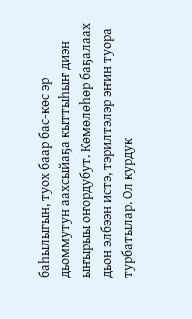баһылыгын, туох баар бас-көс эр дьоммутун аахсыйаҕа кыттыһыҥ диэн ыҥырыы оҥордубут. Көмөлөһөр баҕалаах дьон элбээн истэ, тэрилтэлэр эҥин туора турбатылар. Ол курдук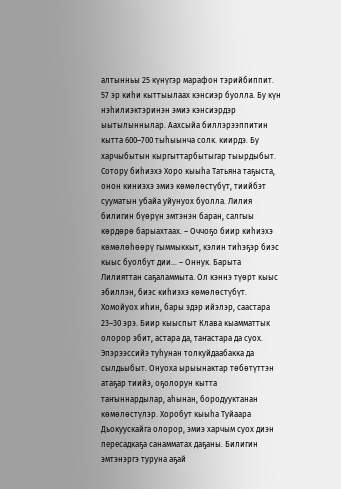алтынньы 25 күнүгэр марафон тэрийбиппит. 57 эр киһи кыттыылаах кэнсиэр буолла. Бу күн нэһилиэктэринэн эмиэ кэнсиэрдэр ыытылыннылар. Аахсыйа биллэрээппитин кытта 600–700 тыһыынча солк. киирдэ. Бу харчыбытын кыргыттарбытыгар тыырдыбыт. Сотору биһиэхэ Хоро кыыһа Татьяна таҕыста, онон киниэхэ эмиэ көмөлөстүбүт, тиийбэт сууматын убайа уйунуох буолла. Лилия билигин бүөрүн эмтэнэн баран, салгыы көрдөрө барыахтаах. – Оччоҕо биир киһиэхэ көмөлөһөөрү гыммыккыт, кэлин тиһэҕэр биэс кыыс буолбут дии… – Оннук. Барыта Лилияттан саҕаламмыта. Ол кэннэ түөрт кыыс эбиллэн, биэс киһиэхэ көмөлөстүбүт. Хомойуох иһин, бары эдэр ийэлэр, саастара 23–30 эрэ. Биир кыыспыт Клава кыамматтык олорор эбит, астара да, таҥастара да суох. Эпэрээссийэ туһунан толкуйдаабакка да сылдьыбыт. Онуоха ырыынактар төбөтүттэн атаҕар тиийэ, оҕолорун кытта таҥыннардылар, аһынан, бородууктанан көмөлөстүлэр. Хоробут кыыһа Туйаара Дьокуускайга олорор, эмиэ харчым суох диэн пересадкаҕа санамматах даҕаны. Билигин эмтэнэргэ туруна аҕай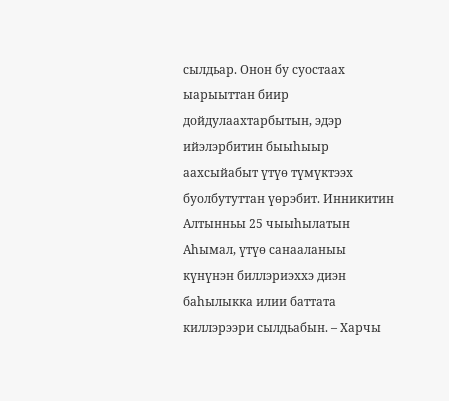сылдьар. Онон бу суостаах ыарыыттан биир дойдулаахтарбытын, эдэр ийэлэрбитин быыһыыр аахсыйабыт үтүө түмүктээх буолбутуттан үөрэбит. Инникитин Алтынньы 25 чыыһылатын Аһымал, үтүө санааланыы күнүнэн биллэриэххэ диэн баһылыкка илии баттата киллэрээри сылдьабын. – Харчы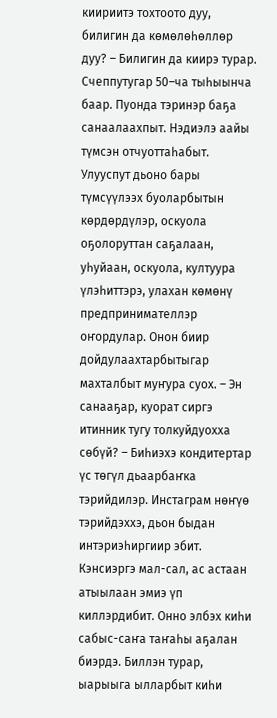киириитэ тохтоото дуу, билигин да көмөлөһөллөр дуу? – Билигин да киирэ турар. Счеппутугар 50–ча тыһыынча баар. Пуонда тэринэр баҕа санаалаахпыт. Нэдиэлэ аайы түмсэн отчуоттаһабыт. Улууспут дьоно бары түмсүүлээх буоларбытын көрдөрдүлэр, оскуола оҕолоруттан саҕалаан, уһуйаан, оскуола, култуура үлэһиттэрэ, улахан көмөнү предпринимателлэр оҥордулар. Онон биир дойдулаахтарбытыгар махталбыт муҥура суох. – Эн санааҕар, куорат сиргэ итинник тугу толкуйдуохха сөбүй? – Биһиэхэ кондитертар үс төгүл дьаарбаҥка тэрийдилэр. Инстаграм нөҥүө тэрийдэххэ, дьон быдан интэриэһиргиир эбит. Кэнсиэргэ мал-сал, ас астаан атыылаан эмиэ үп киллэрдибит. Онно элбэх киһи сабыс-саҥа таҥаһы аҕалан биэрдэ. Биллэн турар, ыарыыга ылларбыт киһи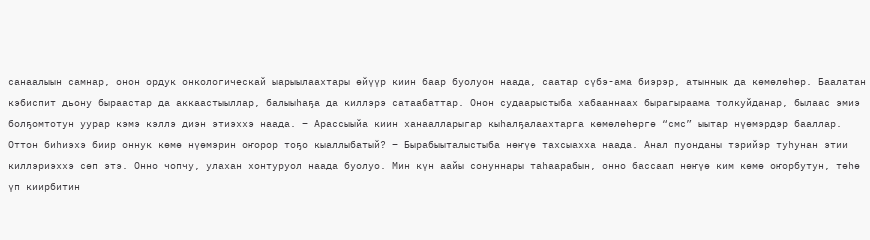санаалыын самнар, онон ордук онкологическай ыарыылаахтары өйүүр киин баар буолуон наада, саатар сүбэ-ама биэрэр, атыннык да көмөлөһөр. Баалатан кэбиспит дьону быраастар да аккаастыыллар, балыыһаҕа да киллэрэ сатаабаттар. Онон судаарыстыба хабааннаах бырагыраама толкуйданар, былаас эмиэ болҕомтотун уурар кэмэ кэллэ диэн этиэххэ наада. – Арассыыйа киин ханаалларыгар кыһалҕалаахтарга көмөлөһөргө “смс” ыытар нүөмэрдэр бааллар. Оттон биһиэхэ биир оннук көмө нүөмэрин оҥорор тоҕо кыаллыбатый? – Бырабыыталыстыба нөҥүө тахсыахха наада. Анал пуонданы тэрийэр туһунан этии киллэриэххэ сөп этэ. Онно чопчу, улахан хонтуруол наада буолуо. Мин күн аайы сонуннары таһаарабын, онно бассаап нөҥүө ким көмө оҥорбутун, төһө үп киирбитин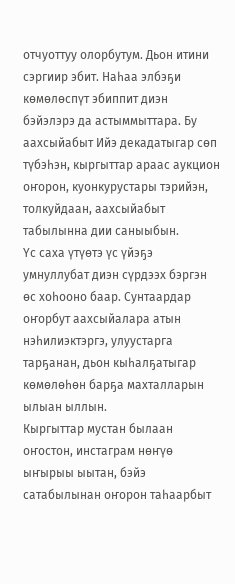отчуоттуу олорбутум. Дьон итини сэргиир эбит. Наһаа элбэҕи көмөлөспүт эбиппит диэн бэйэлэрэ да астыммыттара. Бу аахсыйабыт Ийэ декадатыгар сөп түбэһэн, кыргыттар араас аукцион оҥорон, куонкурустары тэрийэн, толкуйдаан, аахсыйабыт табылынна дии саныыбын.
Үс саха үтүөтэ үс үйэҕэ умнуллубат диэн сүрдээх бэргэн өс хоһооно баар. Сунтаардар оҥорбут аахсыйалара атын нэһилиэктэргэ, улуустарга тарҕанан, дьон кыһалҕатыгар көмөлөһөн барҕа махталларын ылыан ыллын.
Кыргыттар мустан былаан оҥостон, инстаграм нөҥүө ыҥырыы ыытан, бэйэ сатабылынан оҥорон таһаарбыт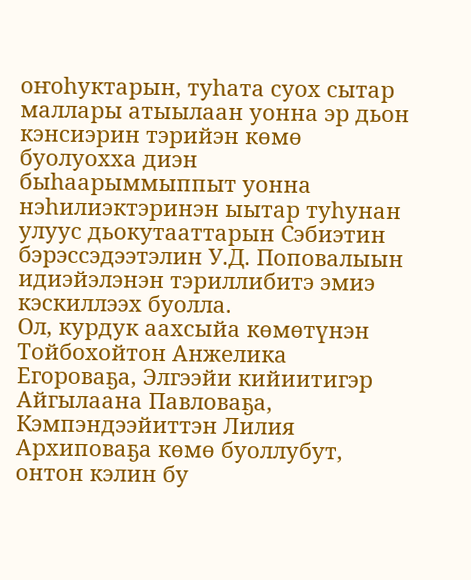оҥоһуктарын, туһата суох сытар маллары атыылаан уонна эр дьон кэнсиэрин тэрийэн көмө буолуохха диэн быһаарыммыппыт уонна нэһилиэктэринэн ыытар туһунан улуус дьокутааттарын Сэбиэтин бэрэссэдээтэлин У.Д. Поповалыын идиэйэлэнэн тэриллибитэ эмиэ кэскиллээх буолла.
Ол, курдук аахсыйа көмөтүнэн Тойбохойтон Анжелика Егороваҕа, Элгээйи кийиитигэр Айгылаана Павловаҕа, Кэмпэндээйиттэн Лилия Архиповаҕа көмө буоллубут, онтон кэлин бу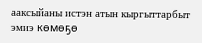ааксыйаны истэн атын кыргыттарбыт эмиэ көмөҕө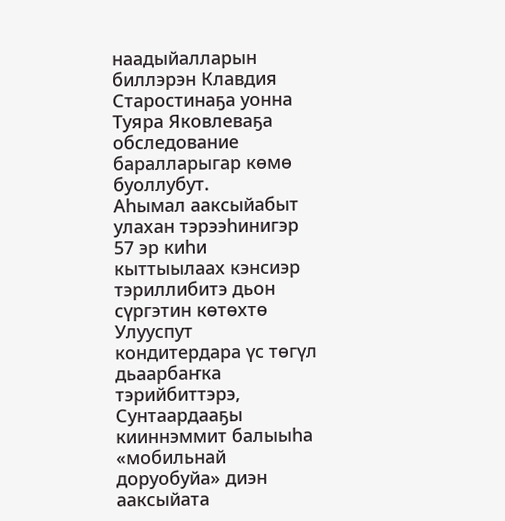наадыйалларын биллэрэн Клавдия Старостинаҕа уонна Туяра Яковлеваҕа обследование баралларыгар көмө буоллубут.
Аһымал ааксыйабыт улахан тэрээһинигэр 57 эр киһи кыттыылаах кэнсиэр тэриллибитэ дьон сүргэтин көтөхтө
Улууспут кондитердара үс төгүл дьаарбаҥка тэрийбиттэрэ, Сунтаардааҕы кииннэммит балыыһа «мобильнай доруобуйа» диэн ааксыйата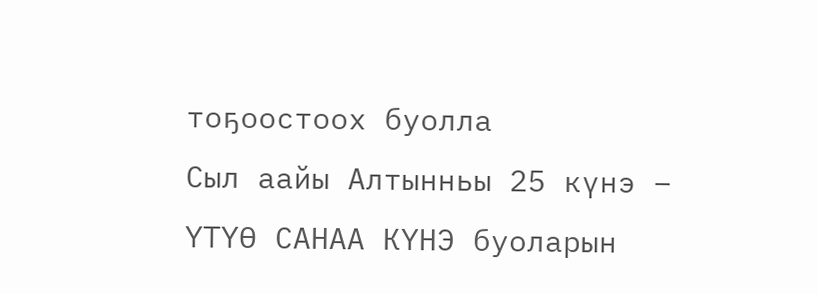тоҕоостоох буолла
Сыл аайы Алтынньы 25 күнэ – ҮТҮӨ САНАА КҮНЭ буоларын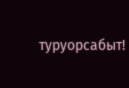туруорсабыт!